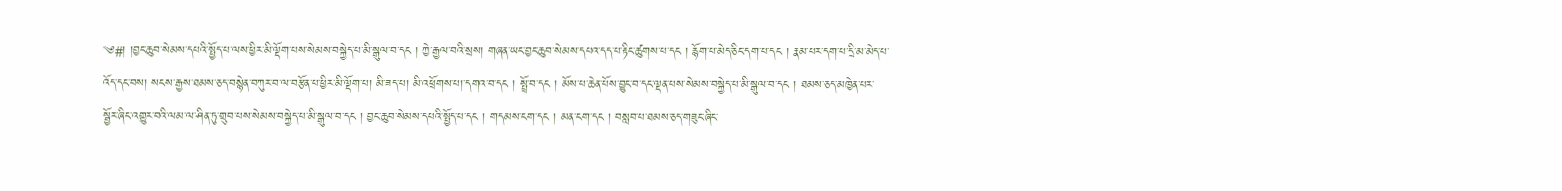༄#། །བྱང་ཆུབ་སེམས་དཔའི་སྤྱོད་པ་ལས་ཕྱིར་མི་ལྡོག་པས་སེམས་བསྐྱེད་པ་མི་སྒུལ་བ་དང ། ཀྱེ་རྒྱལ་བའི་སྲས། གཞན་ཡང་བྱང་ཆུབ་སེམས་དཔའ་དད་པ་རྟིང་ཚུགས་པ་དང ། རྙོག་པ་མེད་ཅིང་དག་པ་དང ། རྣམ་པར་དག་པ་དྲི་མ་མེད་པ་འོད་དང་བས། སངས་རྒྱས་ཐམས་ཅད་བསྙེན་བཀུར་བ་ལ་བརྩོན་པ་ཕྱིར་མི་ལྡོག་པ། མི་ཟད་པ། མི་འཕྲོགས་པ།་དགའ་བ་དང ། སྤྲོ་བ་དང ། མོས་པ་ཆེན་པོས་བྱུང་བ་དང་ལྡན་པས་སེམས་བསྐྱེད་པ་མི་སྒུལ་བ་དང ། ཐམས་ཅད་མཁྱེན་པར་སྦྱོར་ཞིང་འགྱུར་བའི་ལམ་ལ་ཤིན་ཏུ་གྲུབ་པས་སེམས་བསྐྱེད་པ་མི་སྒུལ་བ་དང ། བྱང་ཆུབ་སེམས་དཔའི་སྤྱོད་པ་དང ། གདམས་ངག་དང ། མན་ངག་དང ། བསླབ་པ་ཐམས་ཅད་གཟུང་ཞིང་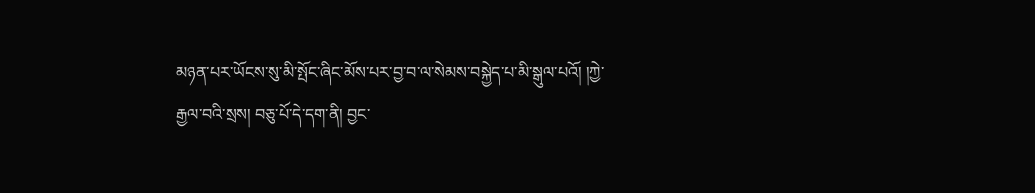མཉན་པར་ཡོངས་སུ་མི་སྤོང་ཞིང་མོས་པར་བྱ་བ་ལ་སེམས་བསྐྱེད་པ་མི་སྒུལ་པའོ། །ཀྱེ་རྒྱལ་བའི་སྲས། བཅུ་པོ་དེ་དག་ནི། བྱང་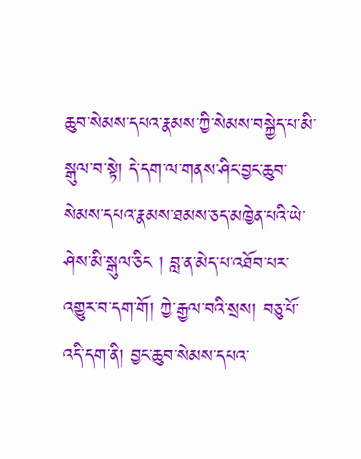ཆུབ་སེམས་དཔའ་རྣམས་ཀྱི་སེམས་བསྐྱེད་པ་མི་སྒུལ་བ་སྟེ། དེ་དག་ལ་གནས་ཤིང་བྱང་ཆུབ་སེམས་དཔའ་རྣམས་ཐམས་ཅད་མཁྱེན་པའི་ཡེ་ཤེས་མི་སྒུལ་ཅིང ། བླ་ན་མེད་པ་འཐོབ་པར་འགྱུར་བ་དག་གོ། ཀྱེ་རྒྱལ་བའི་སྲས། བཅུ་པོ་འདི་དག་ནི། བྱང་ཆུབ་སེམས་དཔའ་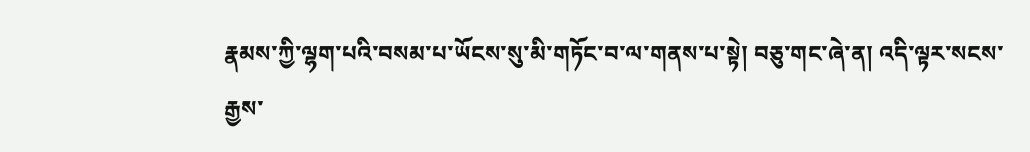རྣམས་ཀྱི་ལྷག་པའི་བསམ་པ་ཡོངས་སུ་མི་གཏོང་བ་ལ་གནས་པ་སྟེ། བཅུ་གང་ཞེ་ན། འདི་ལྟར་སངས་རྒྱས་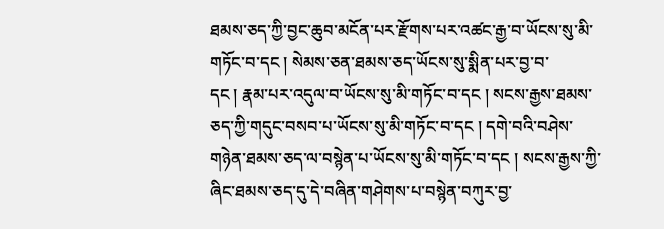ཐམས་ཅད་ཀྱི་བྱང་ཆུབ་མངོན་པར་རྫོགས་པར་འཚང་རྒྱ་བ་ཡོངས་སུ་མི་གཏོང་བ་དང ། སེམས་ཅན་ཐམས་ཅད་ཡོངས་སུ་སྨིན་པར་བྱ་བ་
དང ། རྣམ་པར་འདུལ་བ་ཡོངས་སུ་མི་གཏོང་བ་དང ། སངས་རྒྱས་ཐམས་ཅད་ཀྱི་གདུང་བསབ་པ་ཡོངས་སུ་མི་གཏོང་བ་དང ། དགེ་བའི་བཤེས་གཉེན་ཐམས་ཅད་ལ་བསྙེན་པ་ཡོངས་སུ་མི་གཏོང་བ་དང ། སངས་རྒྱས་ཀྱི་ཞིང་ཐམས་ཅད་དུ་དེ་བཞིན་གཤེགས་པ་བསྙེན་བཀུར་བྱ་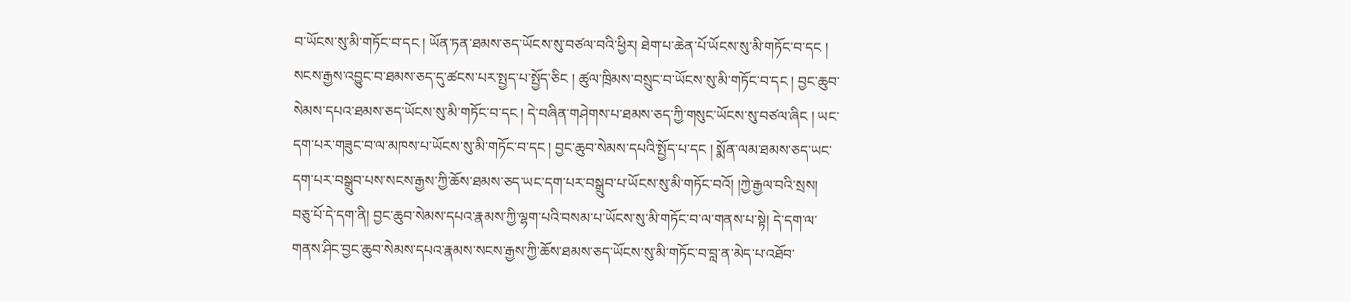བ་ཡོངས་སུ་མི་གཏོང་བ་དང ། ཡོན་ཏན་ཐམས་ཅད་ཡོངས་སུ་བཙལ་བའི་ཕྱིར། ཐེག་པ་ཆེན་པོ་ཡོངས་སུ་མི་གཏོང་བ་དང ། སངས་རྒྱས་འབྱུང་བ་ཐམས་ཅད་དུ་ཚངས་པར་སྤྱད་པ་སྤྱོད་ཅིང ། ཚུལ་ཁྲིམས་བསྲུང་བ་ཡོངས་སུ་མི་གཏོང་བ་དང ། བྱང་ཆུབ་སེམས་དཔའ་ཐམས་ཅད་ཡོངས་སུ་མི་གཏོང་བ་དང ། དེ་བཞིན་གཤེགས་པ་ཐམས་ཅད་ཀྱི་གསུང་ཡོངས་སུ་བཙལ་ཞིང ། ཡང་དག་པར་གཟུང་བ་ལ་མཁས་པ་ཡོངས་སུ་མི་གཏོང་བ་དང ། བྱང་ཆུབ་སེམས་དཔའི་སྤྱོད་པ་དང ། སྨོན་ལམ་ཐམས་ཅད་ཡང་དག་པར་བསྒྲུབ་པས་སངས་རྒྱས་ཀྱི་ཆོས་ཐམས་ཅད་ཡང་དག་པར་བསྒྲུབ་པ་ཡོངས་སུ་མི་གཏོང་བའོ། །ཀྱེ་རྒྱལ་བའི་སྲས། བཅུ་པོ་དེ་དག་ནི། བྱང་ཆུབ་སེམས་དཔའ་རྣམས་ཀྱི་ལྷག་པའི་བསམ་པ་ཡོངས་སུ་མི་གཏོང་བ་ལ་གནས་པ་སྟེ། དེ་དག་ལ་གནས་ཤིང་བྱང་ཆུབ་སེམས་དཔའ་རྣམས་སངས་རྒྱས་ཀྱི་ཆོས་ཐམས་ཅད་ཡོངས་སུ་མི་གཏོང་བ་བླ་ན་མེད་པ་འཐོབ་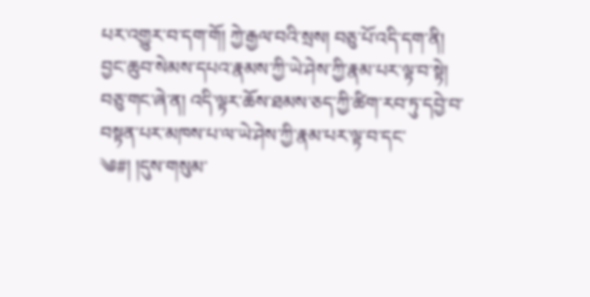པར་འགྱུར་བ་དག་གོ། ཀྱེ་རྒྱལ་བའི་སྲས། བཅུ་པོ་འདི་དག་ནི། བྱང་ཆུབ་སེམས་དཔའ་རྣམས་ཀྱི་ཡེ་ཤེས་ཀྱི་རྣམ་པར་ལྟ་བ་སྟེ། བཅུ་གང་ཞེ་ན། འདི་ལྟར་ཆོས་ཐམས་ཅད་ཀྱི་ཚིག་རབ་ཏུ་དབྱེ་བ་བསྟན་པར་མཁས་པ་ལ་ཡེ་ཤེས་ཀྱི་རྣམ་པར་ལྟ་བ་དང་
༄#། །དུས་གསུམ་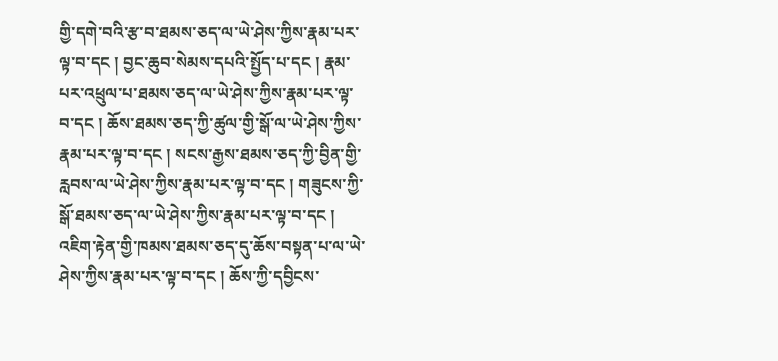གྱི་དགེ་བའི་རྩ་བ་ཐམས་ཅད་ལ་ཡེ་ཤེས་ཀྱིས་རྣམ་པར་ལྟ་བ་དང ། བྱང་ཆུབ་སེམས་དཔའི་སྤྱོད་པ་དང ། རྣམ་པར་འཕྲུལ་པ་ཐམས་ཅད་ལ་ཡེ་ཤེས་ཀྱིས་རྣམ་པར་ལྟ་བ་དང ། ཆོས་ཐམས་ཅད་ཀྱི་ཚུལ་གྱི་སྒོ་ལ་ཡེ་ཤེས་ཀྱིས་རྣམ་པར་ལྟ་བ་དང ། སངས་རྒྱས་ཐམས་ཅད་ཀྱི་བྱིན་གྱི་རླབས་ལ་ཡེ་ཤེས་ཀྱིས་རྣམ་པར་ལྟ་བ་དང ། གཟུངས་ཀྱི་སྒོ་ཐམས་ཅད་ལ་ཡེ་ཤེས་ཀྱིས་རྣམ་པར་ལྟ་བ་དང ། འཇིག་རྟེན་གྱི་ཁམས་ཐམས་ཅད་དུ་ཆོས་བསྟན་པ་ལ་ཡེ་ཤེས་ཀྱིས་རྣམ་པར་ལྟ་བ་དང ། ཆོས་ཀྱི་དབྱིངས་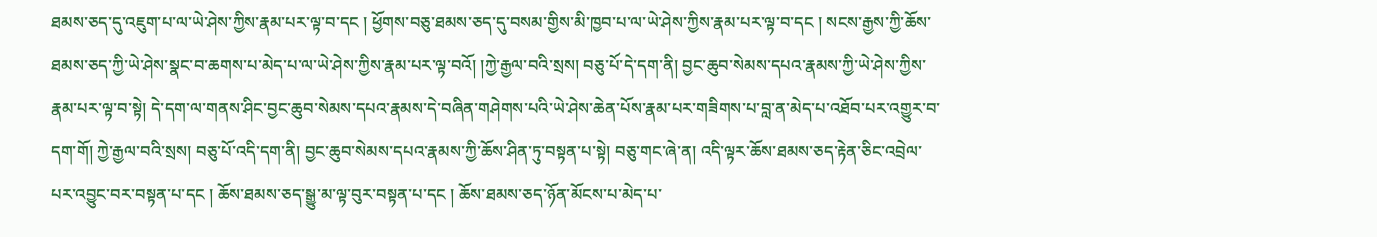ཐམས་ཅད་དུ་འཇུག་པ་ལ་ཡེ་ཤེས་ཀྱིས་རྣམ་པར་ལྟ་བ་དང ། ཕྱོགས་བཅུ་ཐམས་ཅད་དུ་བསམ་གྱིས་མི་ཁྱབ་པ་ལ་ཡེ་ཤེས་ཀྱིས་རྣམ་པར་ལྟ་བ་དང ། སངས་རྒྱས་ཀྱི་ཆོས་ཐམས་ཅད་ཀྱི་ཡེ་ཤེས་སྣང་བ་ཆགས་པ་མེད་པ་ལ་ཡེ་ཤེས་ཀྱིས་རྣམ་པར་ལྟ་བའོ། །ཀྱེ་རྒྱལ་བའི་སྲས། བཅུ་པོ་དེ་དག་ནི། བྱང་ཆུབ་སེམས་དཔའ་རྣམས་ཀྱི་ཡེ་ཤེས་ཀྱིས་རྣམ་པར་ལྟ་བ་སྟེ། དེ་དག་ལ་གནས་ཤིང་བྱང་ཆུབ་སེམས་དཔའ་རྣམས་དེ་བཞིན་གཤེགས་པའི་ཡེ་ཤེས་ཆེན་པོས་རྣམ་པར་གཟིགས་པ་བླ་ན་མེད་པ་འཐོབ་པར་འགྱུར་བ་དག་གོ། ཀྱེ་རྒྱལ་བའི་སྲས། བཅུ་པོ་འདི་དག་ནི། བྱང་ཆུབ་སེམས་དཔའ་རྣམས་ཀྱི་ཆོས་ཤིན་ཏུ་བསྟན་པ་སྟེ། བཅུ་གང་ཞེ་ན། འདི་ལྟར་ཆོས་ཐམས་ཅད་རྟེན་ཅིང་འབྲེལ་པར་འབྱུང་བར་བསྟན་པ་དང ། ཆོས་ཐམས་ཅད་སྒྱུ་མ་ལྟ་བུར་བསྟན་པ་དང ། ཆོས་ཐམས་ཅད་ཉོན་མོངས་པ་མེད་པ་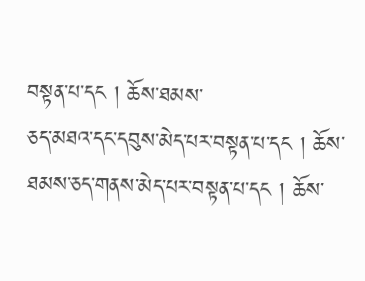བསྟན་པ་དང ། ཆོས་ཐམས་
ཅད་མཐའ་དང་དབུས་མེད་པར་བསྟན་པ་དང ། ཆོས་ཐམས་ཅད་གནས་མེད་པར་བསྟན་པ་དང ། ཆོས་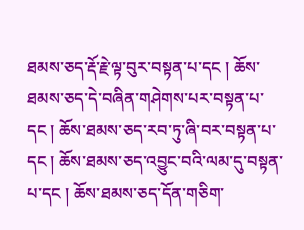ཐམས་ཅད་རྡོ་རྗེ་ལྟ་བུར་བསྟན་པ་དང ། ཆོས་ཐམས་ཅད་དེ་བཞིན་གཤེགས་པར་བསྟན་པ་དང ། ཆོས་ཐམས་ཅད་རབ་ཏུ་ཞི་བར་བསྟན་པ་དང ། ཆོས་ཐམས་ཅད་འབྱུང་བའི་ལམ་དུ་བསྟན་པ་དང ། ཆོས་ཐམས་ཅད་དོན་གཅིག་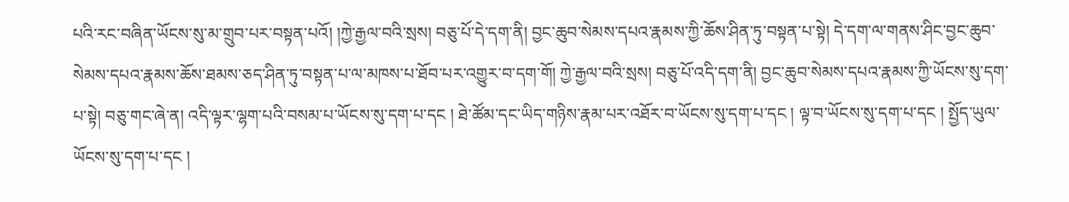པའི་རང་བཞིན་ཡོངས་སུ་མ་གྲུབ་པར་བསྟན་པའོ། །ཀྱེ་རྒྱལ་བའི་སྲས། བཅུ་པོ་དེ་དག་ནི། བྱང་ཆུབ་སེམས་དཔའ་རྣམས་ཀྱི་ཆོས་ཤིན་ཏུ་བསྟན་པ་སྟེ། དེ་དག་ལ་གནས་ཤིང་བྱང་ཆུབ་སེམས་དཔའ་རྣམས་ཆོས་ཐམས་ཅད་ཤིན་ཏུ་བསྟན་པ་ལ་མཁས་པ་ཐོབ་པར་འགྱུར་བ་དག་གོ། ཀྱེ་རྒྱལ་བའི་སྲས། བཅུ་པོ་འདི་དག་ནི། བྱང་ཆུབ་སེམས་དཔའ་རྣམས་ཀྱི་ཡོངས་སུ་དག་པ་སྟེ། བཅུ་གང་ཞེ་ན། འདི་ལྟར་ལྷག་པའི་བསམ་པ་ཡོངས་སུ་དག་པ་དང ། ཐེ་ཚོམ་དང་ཡིད་གཉིས་རྣམ་པར་འཐོར་བ་ཡོངས་སུ་དག་པ་དང ། ལྟ་བ་ཡོངས་སུ་དག་པ་དང ། སྤྱོད་ཡུལ་ཡོངས་སུ་དག་པ་དང །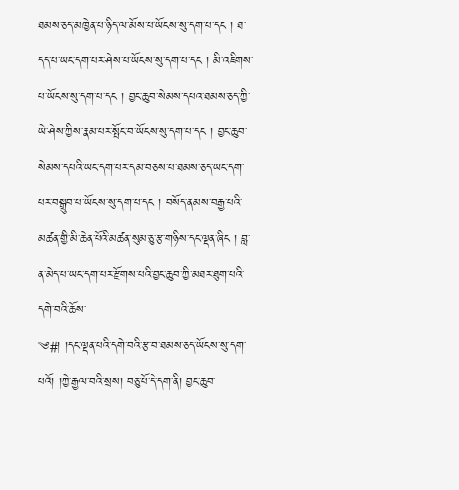ཐམས་ཅད་མཁྱེན་པ་ཉིད་ལ་མོས་པ་ཡོངས་སུ་དག་པ་དང ། ཐ་དད་པ་ཡང་དག་པར་ཤེས་པ་ཡོངས་སུ་དག་པ་དང ། མི་འཇིགས་པ་ཡོངས་སུ་དག་པ་དང ། བྱང་ཆུབ་སེམས་དཔའ་ཐམས་ཅད་ཀྱི་ཡེ་ཤེས་ཀྱིས་རྣམ་པར་སྤོང་བ་ཡོངས་སུ་དག་པ་དང ། བྱང་ཆུབ་སེམས་དཔའི་ཡང་དག་པར་དམ་བཅས་པ་ཐམས་ཅད་ཡང་དག་པར་བསྒྲུབ་པ་ཡོངས་སུ་དག་པ་དང ། བསོད་ནམས་བརྒྱ་པའི་མཚན་གྱི་མི་ཆེན་པོའི་མཚན་སུམ་ཅུ་རྩ་གཉིས་དང་ལྡན་ཞིང ། བླ་ན་མེད་པ་ཡང་དག་པར་རྫོགས་པའི་བྱང་ཆུབ་ཀྱི་མཐར་ཐུག་པའི་དགེ་བའི་ཆོས་
༄#། །དང་ལྡན་པའི་དགེ་བའི་རྩ་བ་ཐམས་ཅད་ཡོངས་སུ་དག་པའོ། །ཀྱེ་རྒྱལ་བའི་སྲས། བཅུ་པོ་དེ་དག་ནི། བྱང་ཆུབ་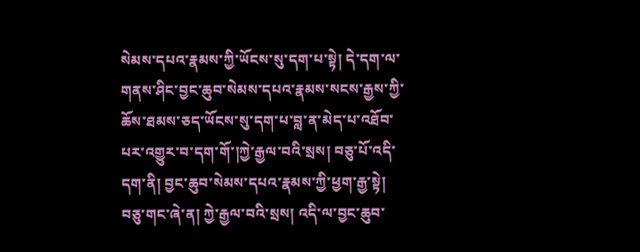སེམས་དཔའ་རྣམས་ཀྱི་ཡོངས་སུ་དག་པ་སྟེ། དེ་དག་ལ་གནས་ཤིང་བྱང་ཆུབ་སེམས་དཔའ་རྣམས་སངས་རྒྱས་ཀྱི་ཆོས་ཐམས་ཅད་ཡོངས་སུ་དག་པ་བླ་ན་མེད་པ་འཐོབ་པར་འགྱུར་བ་དག་གོ་།ཀྱེ་རྒྱལ་བའི་སྲས། བཅུ་པོ་འདི་དག་ནི། བྱང་ཆུབ་སེམས་དཔའ་རྣམས་ཀྱི་ཕྱག་རྒྱ་སྟེ། བཅུ་གང་ཞེ་ན། ཀྱེ་རྒྱལ་བའི་སྲས། འདི་ལ་བྱང་ཆུབ་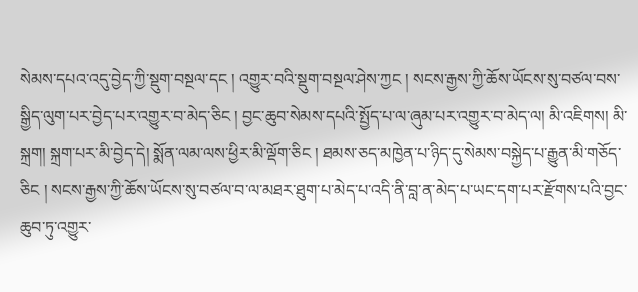སེམས་དཔའ་འདུ་བྱེད་ཀྱི་སྡུག་བསྔལ་དང ། འགྱུར་བའི་སྡུག་བསྔལ་ཤེས་ཀྱང ། སངས་རྒྱས་ཀྱི་ཆོས་ཡོངས་སུ་བཙལ་བས་སྒྱིད་ལུག་པར་བྱེད་པར་འགྱུར་བ་མེད་ཅིང ། བྱང་ཆུབ་སེམས་དཔའི་སྤྱོད་པ་ལ་ཞུམ་པར་འགྱུར་བ་མེད་ལ། མི་འཇིགས། མི་སྐྲག། སྐྲག་པར་མི་བྱེད་དེ། སྨོན་ལམ་ལས་ཕྱིར་མི་ལྡོག་ཅིང ། ཐམས་ཅད་མཁྱེན་པ་ཉིད་དུ་སེམས་བསྐྱེད་པ་རྒྱུན་མི་གཅོད་ཅིང ། སངས་རྒྱས་ཀྱི་ཆོས་ཡོངས་སུ་བཙལ་བ་ལ་མཐར་ཐུག་པ་མེད་པ་འདི་ནི་བླ་ན་མེད་པ་ཡང་དག་པར་རྫོགས་པའི་བྱང་ཆུབ་ཏུ་འགྱུར་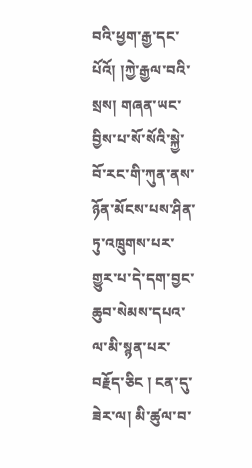བའི་ཕྱག་རྒྱ་དང་པོའོ། །ཀྱེ་རྒྱལ་བའི་སྲས། གཞན་ཡང་བྱིས་པ་སོ་སོའི་སྐྱེ་བོ་རང་གི་ཀུན་ནས་ཉོན་མོངས་པས་ཤིན་ཏུ་འཁྲུགས་པར་གྱུར་པ་དེ་དག་བྱང་ཆུབ་སེམས་དཔའ་ལ་མི་སྙན་པར་བརྗོད་ཅིང ། ངན་དུ་ཟེར་ལ། མི་ཚུལ་བ་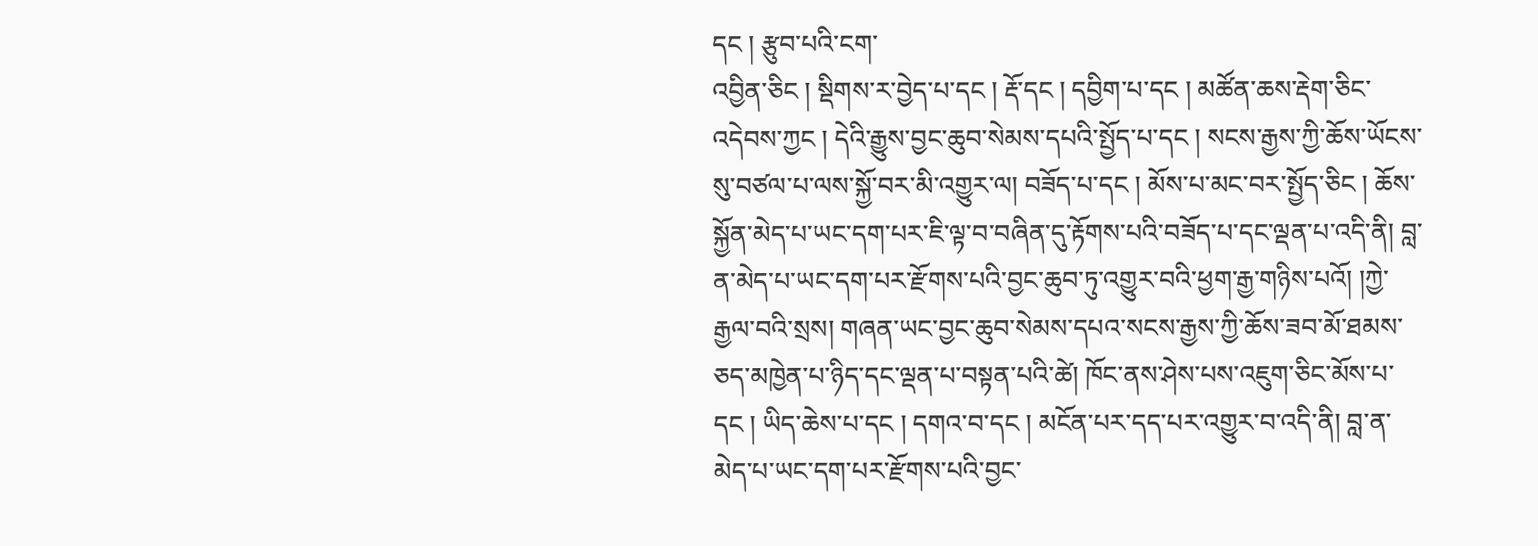དང ། རྩུབ་པའི་ངག་
འབྱིན་ཅིང ། སྡིགས་ར་བྱེད་པ་དང ། རྡོ་དང ། དབྱིག་པ་དང ། མཚོན་ཆས་རྡེག་ཅིང་འདེབས་ཀྱང ། དེའི་རྒྱུས་བྱང་ཆུབ་སེམས་དཔའི་སྤྱོད་པ་དང ། སངས་རྒྱས་ཀྱི་ཆོས་ཡོངས་སུ་བཙལ་པ་ལས་སྐྱོ་བར་མི་འགྱུར་ལ། བཟོད་པ་དང ། མོས་པ་མང་བར་སྤྱོད་ཅིང ། ཆོས་སྐྱོན་མེད་པ་ཡང་དག་པར་ཇི་ལྟ་བ་བཞིན་དུ་རྟོགས་པའི་བཟོད་པ་དང་ལྡན་པ་འདི་ནི། བླ་ན་མེད་པ་ཡང་དག་པར་རྫོགས་པའི་བྱང་ཆུབ་ཏུ་འགྱུར་བའི་ཕྱག་རྒྱ་གཉིས་པའོ། །ཀྱེ་རྒྱལ་བའི་སྲས། གཞན་ཡང་བྱང་ཆུབ་སེམས་དཔའ་སངས་རྒྱས་ཀྱི་ཆོས་ཟབ་མོ་ཐམས་ཅད་མཁྱེན་པ་ཉིད་དང་ལྡན་པ་བསྟན་པའི་ཚེ། ཁོང་ནས་ཤེས་པས་འཇུག་ཅིང་མོས་པ་དང ། ཡིད་ཆེས་པ་དང ། དགའ་བ་དང ། མངོན་པར་དད་པར་འགྱུར་བ་འདི་ནི། བླ་ན་མེད་པ་ཡང་དག་པར་རྫོགས་པའི་བྱང་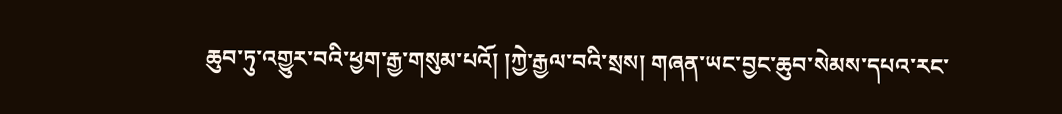ཆུབ་ཏུ་འགྱུར་བའི་ཕྱག་རྒྱ་གསུམ་པའོ། །ཀྱེ་རྒྱལ་བའི་སྲས། གཞན་ཡང་བྱང་ཆུབ་སེམས་དཔའ་རང་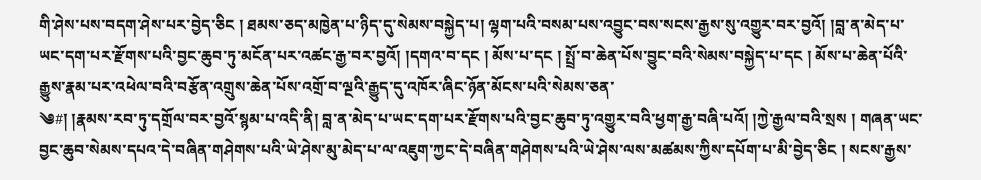གི་ཤེས་པས་བདག་ཤེས་པར་བྱེད་ཅིང ། ཐམས་ཅད་མཁྱེན་པ་ཉིད་དུ་སེམས་བསྐྱེད་པ། ལྷག་པའི་བསམ་པས་འབྱུང་བས་སངས་རྒྱས་སུ་འགྱུར་བར་བྱའོ། །བླ་ན་མེད་པ་ཡང་དག་པར་རྫོགས་པའི་བྱང་ཆུབ་ཏུ་མངོན་པར་འཚང་རྒྱ་བར་བྱའོ། །དགའ་བ་དང ། མོས་པ་དང ། སྤྲོ་བ་ཆེན་པོས་བྱུང་བའི་སེམས་བསྐྱེད་པ་དང ། མོས་པ་ཆེན་པོའི་རྒྱུས་རྣམ་པར་འཕེལ་བའི་བརྩོན་འགྲུས་ཆེན་པོས་འགྲོ་བ་ལྔའི་རྒྱུད་དུ་འཁོར་ཞིང་ཉོན་མོངས་པའི་སེམས་ཅན་
༄#། །རྣམས་རབ་ཏུ་དགྲོལ་བར་བྱའོ་སྙམ་པ་འདི་ནི། བླ་ན་མེད་པ་ཡང་དག་པར་རྫོགས་པའི་བྱང་ཆུབ་ཏུ་འགྱུར་བའི་ཕྱག་རྒྱ་བཞི་པའོ། །ཀྱེ་རྒྱལ་བའི་སྲས ། གཞན་ཡང་བྱང་ཆུབ་སེམས་དཔའ་དེ་བཞིན་གཤེགས་པའི་ཡེ་ཤེས་མུ་མེད་པ་ལ་འཇུག་ཀྱང་དེ་བཞིན་གཤེགས་པའི་ཡེ་ཤེས་ལས་མཚམས་ཀྱིས་དཔོག་པ་མི་བྱེད་ཅིང ། སངས་རྒྱས་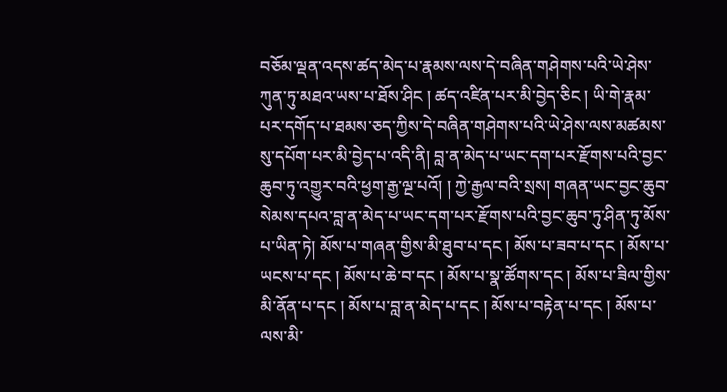བཅོམ་ལྡན་འདས་ཚད་མེད་པ་རྣམས་ལས་དེ་བཞིན་གཤེགས་པའི་ཡེ་ཤེས་ཀུན་ཏུ་མཐའ་ཡས་པ་ཐོས་ཤིང ། ཚད་འཛིན་པར་མི་བྱེད་ཅིང ། ཡི་གེ་རྣམ་པར་དགོད་པ་ཐམས་ཅད་ཀྱིས་དེ་བཞིན་གཤེགས་པའི་ཡེ་ཤེས་ལས་མཚམས་སུ་དཔོག་པར་མི་བྱེད་པ་འདི་ནི། བླ་ན་མེད་པ་ཡང་དག་པར་རྫོགས་པའི་བྱང་ཆུབ་ཏུ་འགྱུར་བའི་ཕྱག་རྒྱ་ལྔ་པའོ། ། ཀྱེ་རྒྱལ་བའི་སྲས། གཞན་ཡང་བྱང་ཆུབ་སེམས་དཔའ་བླ་ན་མེད་པ་ཡང་དག་པར་རྫོགས་པའི་བྱང་ཆུབ་ཏུ་ཤིན་ཏུ་མོས་པ་ཡིན་ཏེ། མོས་པ་གཞན་གྱིས་མི་ཐུབ་པ་དང ། མོས་པ་ཟབ་པ་དང ། མོས་པ་ཡངས་པ་དང ། མོས་པ་ཆེ་བ་དང ། མོས་པ་སྣ་ཚོགས་དང ། མོས་པ་ཟིལ་གྱིས་མི་ནོན་པ་དང ། མོས་པ་བླ་ན་མེད་པ་དང ། མོས་པ་བརྟེན་པ་དང ། མོས་པ་ལས་མི་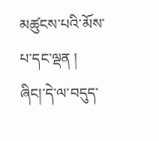མཚུངས་པའི་མོས་པ་དང་ལྡན ། ཞིང།་དེ་ལ་བདུད་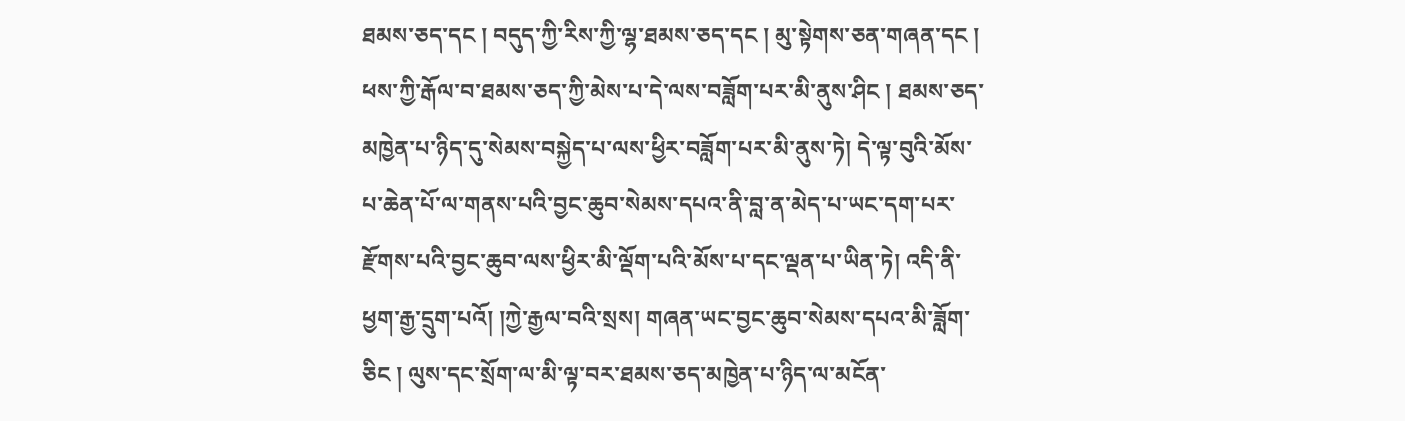ཐམས་ཅད་དང ། བདུད་ཀྱི་རིས་ཀྱི་ལྷ་ཐམས་ཅད་དང ། མུ་སྟེགས་ཅན་གཞན་དང ། ཕས་ཀྱི་རྒོལ་བ་ཐམས་ཅད་ཀྱི་མེས་པ་དེ་ལས་བཟློག་པར་མི་ནུས་ཤིང ། ཐམས་ཅད་
མཁྱེན་པ་ཉིད་དུ་སེམས་བསྐྱེད་པ་ལས་ཕྱིར་བཟློག་པར་མི་ནུས་ཏེ། དེ་ལྟ་བུའི་མོས་པ་ཆེན་པོ་ལ་གནས་པའི་བྱང་ཆུབ་སེམས་དཔའ་ནི་བླ་ན་མེད་པ་ཡང་དག་པར་རྫོགས་པའི་བྱང་ཆུབ་ལས་ཕྱིར་མི་ལྡོག་པའི་མོས་པ་དང་ལྡན་པ་ཡིན་ཏེ། འདི་ནི་ཕྱག་རྒྱ་དྲུག་པའོ། །ཀྱེ་རྒྱལ་བའི་སྲས། གཞན་ཡང་བྱང་ཆུབ་སེམས་དཔའ་མི་ཟློག་ཅིང ། ལུས་དང་སྲོག་ལ་མི་ལྟ་བར་ཐམས་ཅད་མཁྱེན་པ་ཉིད་ལ་མངོན་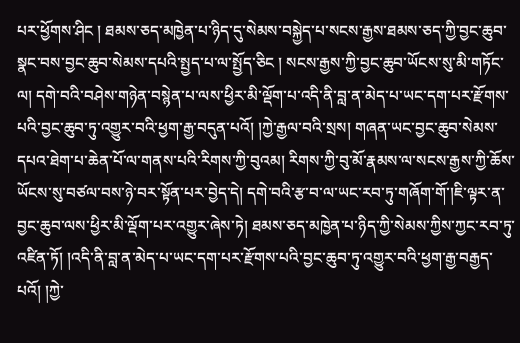པར་ཕྱོགས་ཤིང ། ཐམས་ཅད་མཁྱེན་པ་ཉིད་དུ་སེམས་བསྐྱེད་པ་སངས་རྒྱས་ཐམས་ཅད་ཀྱི་བྱང་ཆུབ་སྣང་བས་བྱང་ཆུབ་སེམས་དཔའི་སྤྱད་པ་ལ་སྤྱོད་ཅིང ། སངས་རྒྱས་ཀྱི་བྱང་ཆུབ་ཡོངས་སུ་མི་གཏོང་ལ། དགེ་བའི་བཤེས་གཉེན་བསྙེན་པ་ལས་ཕྱིར་མི་ལྡོག་པ་འདི་ནི་བླ་ན་མེད་པ་ཡང་དག་པར་རྫོགས་པའི་བྱང་ཆུབ་ཏུ་འགྱུར་བའི་ཕྱག་རྒྱ་བདུན་པའོ། །ཀྱེ་རྒྱལ་བའི་སྲས། གཞན་ཡང་བྱང་ཆུབ་སེམས་དཔའ་ཐེག་པ་ཆེན་པོ་ལ་གནས་པའི་རིགས་ཀྱི་བུའམ། རིགས་ཀྱི་བུ་མོ་རྣམས་ལ་སངས་རྒྱས་ཀྱི་ཆོས་ཡོངས་སུ་བཙལ་བས་ཉེ་བར་སྟོན་པར་བྱེད་དེ། དགེ་བའི་རྩ་བ་ལ་ཡང་རབ་ཏུ་གཞོག་གོ་།ཇི་ལྟར་ན་བྱང་ཆུབ་ལས་ཕྱིར་མི་ལྡོག་པར་འགྱུར་ཞེས་ཏེ། ཐམས་ཅད་མཁྱེན་པ་ཉིད་ཀྱི་སེམས་ཀྱིས་ཀྱང་རབ་ཏུ་འཛིན་ཏོ། །འདི་ནི་བླ་ན་མེད་པ་ཡང་དག་པར་རྫོགས་པའི་བྱང་ཆུབ་ཏུ་འགྱུར་བའི་ཕྱག་རྒྱ་བརྒྱད་པའོ། །ཀྱེ་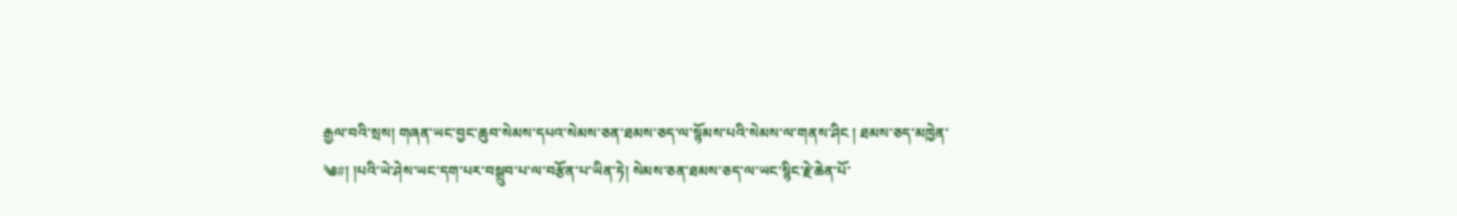རྒྱལ་བའི་སྲས། གཞན་ཡང་བྱང་ཆུབ་སེམས་དཔའ་སེམས་ཅན་ཐམས་ཅད་ལ་སྙོམས་པའི་སེམས་ལ་གནས་ཤིང ། ཐམས་ཅད་མཁྱེན་
༄#། །པའི་ཡེ་ཤེས་ཡང་དག་པར་བསྒྲུབ་པ་ལ་བརྩོན་པ་ཡིན་ཏེ། སེམས་ཅན་ཐམས་ཅད་ལ་ཡང་སྙིང་རྗེ་ཆེན་པོ་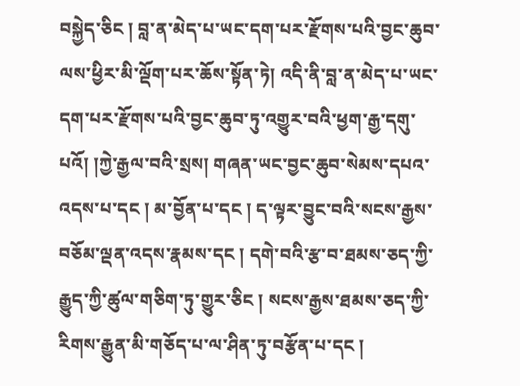བསྐྱེད་ཅིང ། བླ་ན་མེད་པ་ཡང་དག་པར་རྫོགས་པའི་བྱང་ཆུབ་ལས་ཕྱིར་མི་ལྡོག་པར་ཆོས་སྟོན་ཏེ། འདི་ནི་བླ་ན་མེད་པ་ཡང་དག་པར་རྫོགས་པའི་བྱང་ཆུབ་ཏུ་འགྱུར་བའི་ཕྱག་རྒྱ་དགུ་པའོ། །ཀྱེ་རྒྱལ་བའི་སྲས། གཞན་ཡང་བྱང་ཆུབ་སེམས་དཔའ་འདས་པ་དང ། མ་བྱོན་པ་དང ། ད་ལྟར་བྱུང་བའི་སངས་རྒྱས་བཅོམ་ལྡན་འདས་རྣམས་དང ། དགེ་བའི་རྩ་བ་ཐམས་ཅད་ཀྱི་རྒྱུད་ཀྱི་ཚུལ་གཅིག་ཏུ་གྱུར་ཅིང ། སངས་རྒྱས་ཐམས་ཅད་ཀྱི་རིགས་རྒྱུན་མི་གཅོད་པ་ལ་ཤིན་ཏུ་བརྩོན་པ་དང །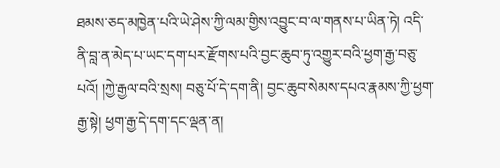ཐམས་ཅད་མཁྱེན་པའི་ཡེ་ཤེས་ཀྱི་ལམ་གྱིས་འབྱུང་བ་ལ་གནས་པ་ཡིན་ཏེ། འདི་ནི་བླ་ན་མེད་པ་ཡང་དག་པར་རྫོགས་པའི་བྱང་ཆུབ་ཏུ་འགྱུར་བའི་ཕྱག་རྒྱ་བཅུ་པའོ། །ཀྱེ་རྒྱལ་བའི་སྲས། བཅུ་པོ་དེ་དག་ནི། བྱང་ཆུབ་སེམས་དཔའ་རྣམས་ཀྱི་ཕྱག་རྒྱ་སྟེ། ཕྱག་རྒྱ་དེ་དག་དང་ལྡན་ན།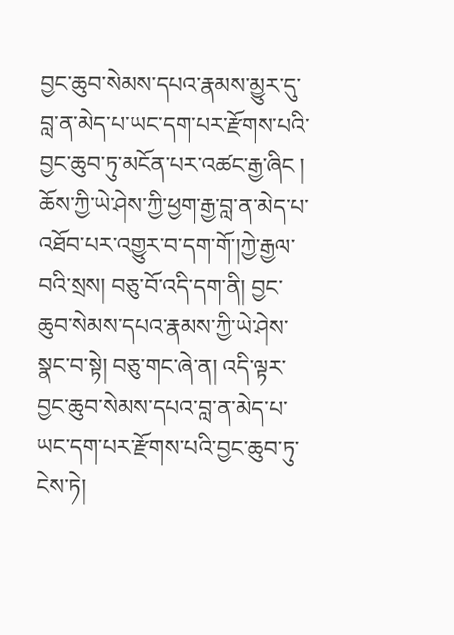བྱང་ཆུབ་སེམས་དཔའ་རྣམས་མྱུར་དུ་བླ་ན་མེད་པ་ཡང་དག་པར་རྫོགས་པའི་བྱང་ཆུབ་ཏུ་མངོན་པར་འཚང་རྒྱ་ཞིང ། ཆོས་ཀྱི་ཡེ་ཤེས་ཀྱི་ཕྱག་རྒྱ་བླ་ན་མེད་པ་འཐོབ་པར་འགྱུར་བ་དག་གོ་།ཀྱེ་རྒྱལ་བའི་སྲས། བཅུ་བོ་འདི་དག་ནི། བྱང་ཆུབ་སེམས་དཔའ་རྣམས་ཀྱི་ཡེ་ཤེས་སྣང་བ་སྟེ། བཅུ་གང་ཞེ་ན། འདི་ལྟར་བྱང་ཆུབ་སེམས་དཔའ་བླ་ན་མེད་པ་
ཡང་དག་པར་རྫོགས་པའི་བྱང་ཆུབ་ཏུ་ངེས་ཏེ།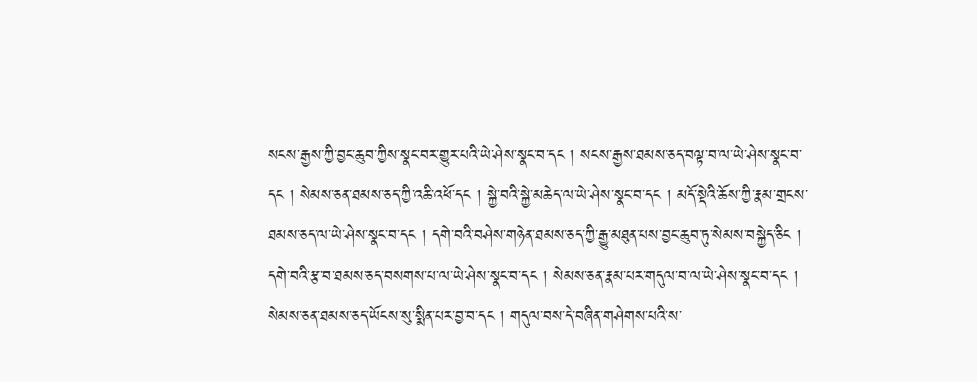སངས་རྒྱས་ཀྱི་བྱང་ཆུབ་ཀྱིས་སྣང་བར་གྱུར་པའི་ཡེ་ཤེས་སྣང་བ་དང ། སངས་རྒྱས་ཐམས་ཅད་བལྟ་བ་ལ་ཡེ་ཤེས་སྣང་བ་དང ། སེམས་ཅན་ཐམས་ཅད་ཀྱི་འཆི་འཕོ་དང ། སྐྱེ་བའི་སྐྱེ་མཆེད་ལ་ཡེ་ཤེས་སྣང་བ་དང ། མདོ་སྡེའི་ཆོས་ཀྱི་རྣམ་གྲངས་ཐམས་ཅད་ལ་ཡེ་ཤེས་སྣང་བ་དང ། དགེ་བའི་བཤེས་གཉེན་ཐམས་ཅད་ཀྱི་རྒྱུ་མཐུན་པས་བྱང་ཆུབ་ཏུ་སེམས་བསྐྱེད་ཅིང ། དགེ་བའི་རྩ་བ་ཐམས་ཅད་བསགས་པ་ལ་ཡེ་ཤེས་སྣང་བ་དང ། སེམས་ཅན་རྣམ་པར་གདུལ་བ་ལ་ཡེ་ཤེས་སྣང་བ་དང ། སེམས་ཅན་ཐམས་ཅད་ཡོངས་སུ་སྨིན་པར་བྱ་བ་དང ། གདུལ་བས་དེ་བཞིན་གཤེགས་པའི་ས་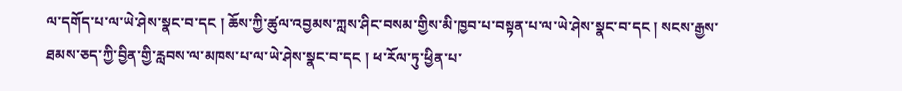ལ་དགོད་པ་ལ་ཡེ་ཤེས་སྣང་བ་དང ། ཆོས་ཀྱི་ཚུལ་འབྱམས་ཀླས་ཤིང་བསམ་གྱིས་མི་ཁྱབ་པ་བསྟན་པ་ལ་ཡེ་ཤེས་སྣང་བ་དང ། སངས་རྒྱས་ཐམས་ཅད་ཀྱི་བྱིན་གྱི་རླབས་ལ་མཁས་པ་ལ་ཡེ་ཤེས་སྣང་བ་དང ། ཕ་རོལ་ཏུ་ཕྱིན་པ་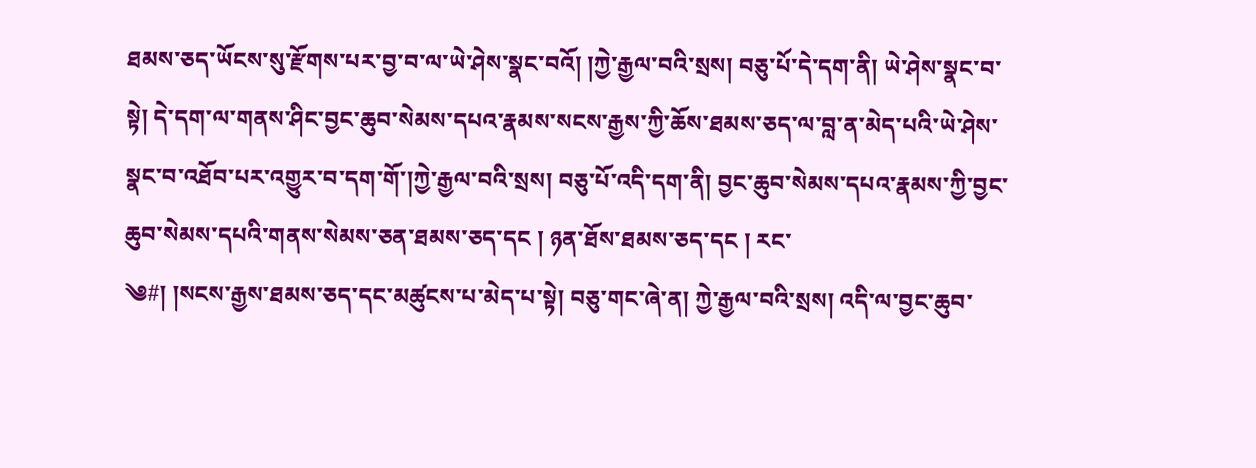ཐམས་ཅད་ཡོངས་སུ་རྫོགས་པར་བྱ་བ་ལ་ཡེ་ཤེས་སྣང་བའོ། །ཀྱེ་རྒྱལ་བའི་སྲས། བཅུ་པོ་དེ་དག་ནི། ཡེ་ཤེས་སྣང་བ་སྟེ། དེ་དག་ལ་གནས་ཤིང་བྱང་ཆུབ་སེམས་དཔའ་རྣམས་སངས་རྒྱས་ཀྱི་ཆོས་ཐམས་ཅད་ལ་བླ་ན་མེད་པའི་ཡེ་ཤེས་སྣང་བ་འཐོབ་པར་འགྱུར་བ་དག་གོ་།ཀྱེ་རྒྱལ་བའི་སྲས། བཅུ་པོ་འདི་དག་ནི། བྱང་ཆུབ་སེམས་དཔའ་རྣམས་ཀྱི་བྱང་ཆུབ་སེམས་དཔའི་གནས་སེམས་ཅན་ཐམས་ཅད་དང ། ཉན་ཐོས་ཐམས་ཅད་དང ། རང་
༄#། །སངས་རྒྱས་ཐམས་ཅད་དང་མཚུངས་པ་མེད་པ་སྟེ། བཅུ་གང་ཞེ་ན། ཀྱེ་རྒྱལ་བའི་སྲས། འདི་ལ་བྱང་ཆུབ་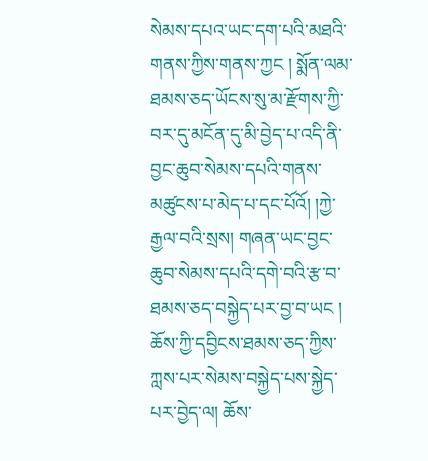སེམས་དཔའ་ཡང་དག་པའི་མཐའི་གནས་ཀྱིས་གནས་ཀྱང ། སྨོན་ལམ་ཐམས་ཅད་ཡོངས་སུ་མ་རྫོགས་ཀྱི་བར་དུ་མངོན་དུ་མི་བྱེད་པ་འདི་ནི་བྱང་ཆུབ་སེམས་དཔའི་གནས་མཚུངས་པ་མེད་པ་དང་པོའོ། །ཀྱེ་རྒྱལ་བའི་སྲས། གཞན་ཡང་བྱང་ཆུབ་སེམས་དཔའི་དགེ་བའི་རྩ་བ་ཐམས་ཅད་བསྐྱེད་པར་བྱ་བ་ཡང ། ཆོས་ཀྱི་དབྱིངས་ཐམས་ཅད་ཀྱིས་ཀླས་པར་སེམས་བསྐྱེད་པས་སྐྱེད་པར་བྱེད་ལ། ཆོས་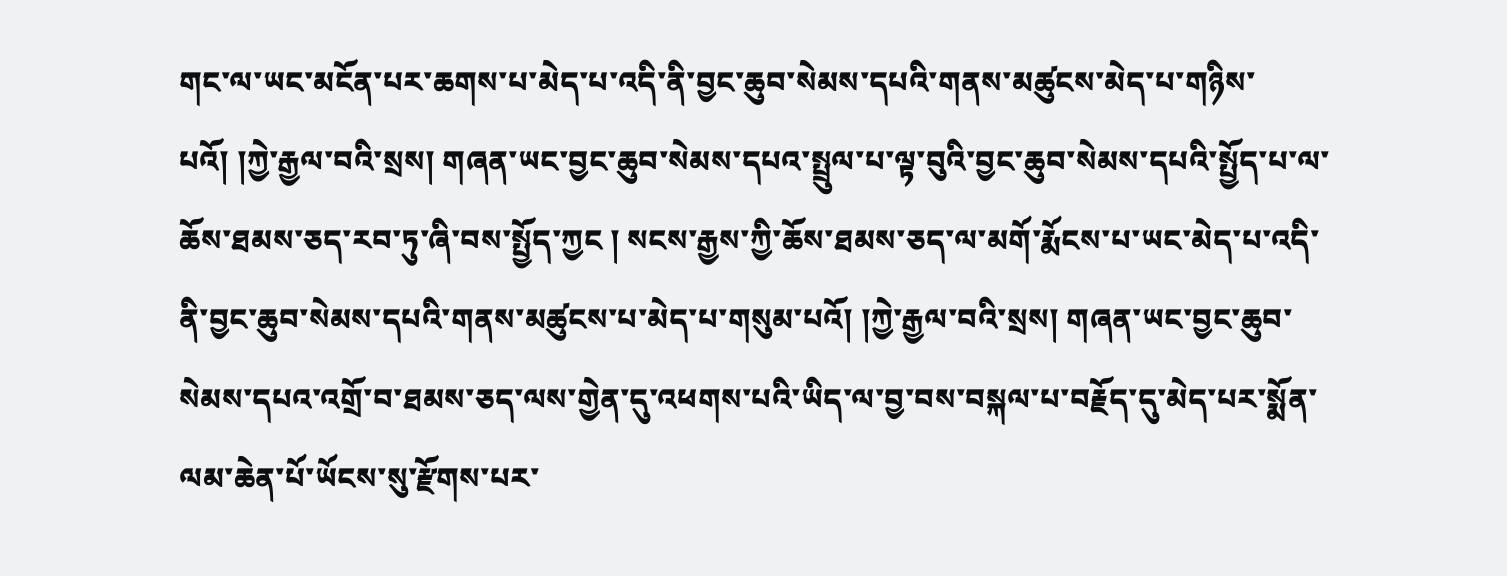གང་ལ་ཡང་མངོན་པར་ཆགས་པ་མེད་པ་འདི་ནི་བྱང་ཆུབ་སེམས་དཔའི་གནས་མཚུངས་མེད་པ་གཉིས་པའོ། །ཀྱེ་རྒྱལ་བའི་སྲས། གཞན་ཡང་བྱང་ཆུབ་སེམས་དཔའ་སྤྲུལ་པ་ལྟ་བུའི་བྱང་ཆུབ་སེམས་དཔའི་སྤྱོད་པ་ལ་ཆོས་ཐམས་ཅད་རབ་ཏུ་ཞི་བས་སྤྱོད་ཀྱང ། སངས་རྒྱས་ཀྱི་ཆོས་ཐམས་ཅད་ལ་མགོ་རྨོངས་པ་ཡང་མེད་པ་འདི་ནི་བྱང་ཆུབ་སེམས་དཔའི་གནས་མཚུངས་པ་མེད་པ་གསུམ་པའོ། །ཀྱེ་རྒྱལ་བའི་སྲས། གཞན་ཡང་བྱང་ཆུབ་སེམས་དཔའ་འགྲོ་བ་ཐམས་ཅད་ལས་གྱེན་དུ་འཕགས་པའི་ཡིད་ལ་བྱ་བས་བསྐལ་པ་བརྗོད་དུ་མེད་པར་སྨོན་ལམ་ཆེན་པོ་ཡོངས་སུ་རྫོགས་པར་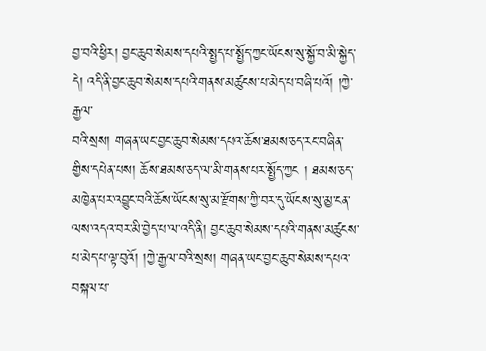བྱ་བའི་ཕྱིར། བྱང་ཆུབ་སེམས་དཔའི་སྤྱད་པ་སྤྱོད་ཀྱང་ཡོངས་སུ་སྐྱོ་བ་མི་སྐྱེད་དེ། འདི་ནི་བྱང་ཆུབ་སེམས་དཔའི་གནས་མཚུངས་པ་མེད་པ་བཞི་པའོ། །ཀྱེ་རྒྱལ་
བའི་སྲས། གཞན་ཡང་བྱང་ཆུབ་སེམས་དཔའ་ཆོས་ཐམས་ཅད་རང་བཞིན་གྱིས་དཔེན་པས། ཆོས་ཐམས་ཅད་ལ་མི་གནས་པར་སྤྱོད་ཀྱང ། ཐམས་ཅད་མཁྱེན་པར་འབྱུང་བའི་ཆོས་ཡོངས་སུ་མ་རྫོགས་ཀྱི་བར་དུ་ཡོངས་སུ་མྱ་ངན་ལས་འདའ་བར་མི་བྱེད་པ་ལ་འདི་ནི། བྱང་ཆུབ་སེམས་དཔའི་གནས་མཚུངས་པ་མེད་པ་ལྟ་བུའོ། །ཀྱེ་རྒྱལ་བའི་སྲས། གཞན་ཡང་བྱང་ཆུབ་སེམས་དཔའ་བསྐལ་པ་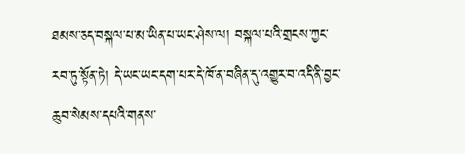ཐམས་ཅད་བསྐལ་པ་མ་ཡིན་པ་ཡང་ཤེས་ལ། བསྐལ་པའི་གྲངས་ཀྱང་རབ་ཏུ་སྟོན་ཏེ། དེ་ཡང་ཡང་དག་པར་དེ་ཁོ་ན་བཞིན་དུ་འགྱུར་བ་འདི་ནི་བྱང་ཆུབ་སེམས་དཔའི་གནས་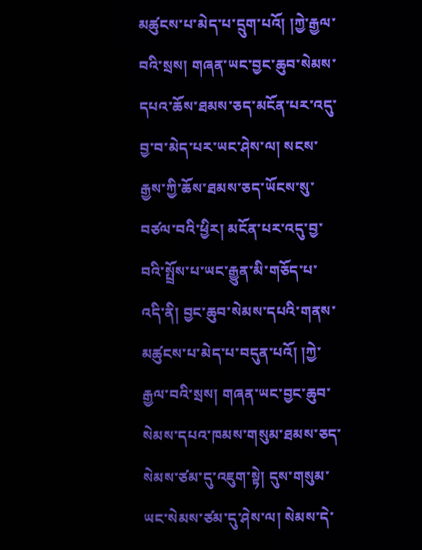མཚུངས་པ་མེད་པ་དྲུག་པའོ། །ཀྱེ་རྒྱལ་བའི་སྲས། གཞན་ཡང་བྱང་ཆུབ་སེམས་དཔའ་ཆོས་ཐམས་ཅད་མངོན་པར་འདུ་བྱ་བ་མེད་པར་ཡང་ཤེས་ལ། སངས་རྒྱས་ཀྱི་ཆོས་ཐམས་ཅད་ཡོངས་སུ་བཙལ་བའི་ཕྱིར། མངོན་པར་འདུ་བྱ་བའི་སྤྲོས་པ་ཡང་རྒྱུན་མི་གཅོད་པ་འདི་ནི། བྱང་ཆུབ་སེམས་དཔའི་གནས་མཚུངས་པ་མེད་པ་བདུན་པའོ། །ཀྱེ་རྒྱལ་བའི་སྲས། གཞན་ཡང་བྱང་ཆུབ་སེམས་དཔའ་ཁམས་གསུམ་ཐམས་ཅད་སེམས་ཙམ་དུ་འཇུག་སྟེ། དུས་གསུམ་ཡང་སེམས་ཙམ་དུ་ཤེས་ལ། སེམས་དེ་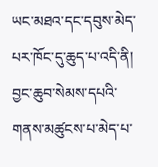ཡང་མཐའ་དང་དབུས་མེད་པར་ཁོང་དུ་ཆུད་པ་འདི་ནི། བྱང་ཆུབ་སེམས་དཔའི་གནས་མཚུངས་པ་མེད་པ་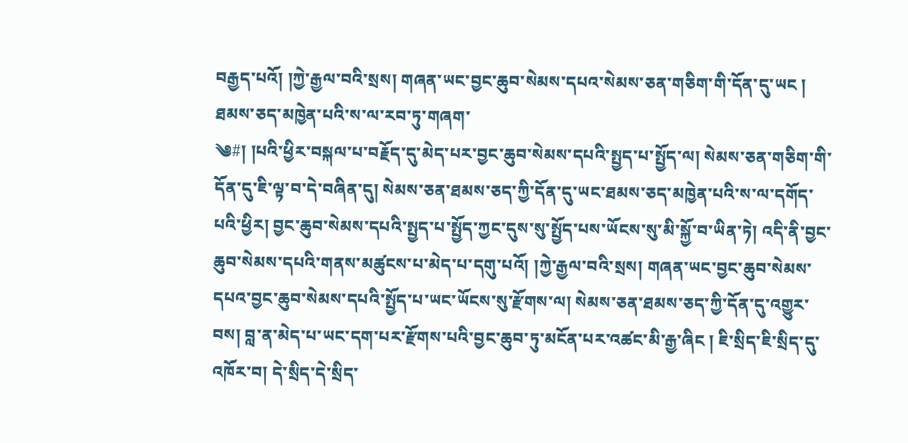བརྒྱད་པའོ། །ཀྱེ་རྒྱལ་བའི་སྲས། གཞན་ཡང་བྱང་ཆུབ་སེམས་དཔའ་སེམས་ཅན་གཅིག་གི་དོན་དུ་ཡང ། ཐམས་ཅད་མཁྱེན་པའི་ས་ལ་རབ་ཏུ་གཞག་
༄#། །པའི་ཕྱིར་བསྐལ་པ་བརྗོད་དུ་མེད་པར་བྱང་ཆུབ་སེམས་དཔའི་སྤྱད་པ་སྤྱོད་ལ། སེམས་ཅན་གཅིག་གི་དོན་དུ་ཇི་ལྟ་བ་དེ་བཞིན་དུ། སེམས་ཅན་ཐམས་ཅད་ཀྱི་དོན་དུ་ཡང་ཐམས་ཅད་མཁྱེན་པའི་ས་ལ་དགོད་པའི་ཕྱིར། བྱང་ཆུབ་སེམས་དཔའི་སྤྱད་པ་སྤྱོད་ཀྱང་དུས་སུ་སྤྱོད་པས་ཡོངས་སུ་མི་སྐྱོ་བ་ཡིན་ཏེ། འདི་ནི་བྱང་ཆུབ་སེམས་དཔའི་གནས་མཚུངས་པ་མེད་པ་དགུ་པའོ། །ཀྱེ་རྒྱལ་བའི་སྲས། གཞན་ཡང་བྱང་ཆུབ་སེམས་དཔའ་བྱང་ཆུབ་སེམས་དཔའི་སྤྱོད་པ་ཡང་ཡོངས་སུ་རྫོགས་ལ། སེམས་ཅན་ཐམས་ཅད་ཀྱི་དོན་དུ་འགྱུར་བས། བླ་ན་མེད་པ་ཡང་དག་པར་རྫོགས་པའི་བྱང་ཆུབ་ཏུ་མངོན་པར་འཚང་མི་རྒྱ་ཞིང ། ཇི་སྲིད་ཇི་སྲིད་དུ་འཁོར་བ། དེ་སྲིད་དེ་སྲིད་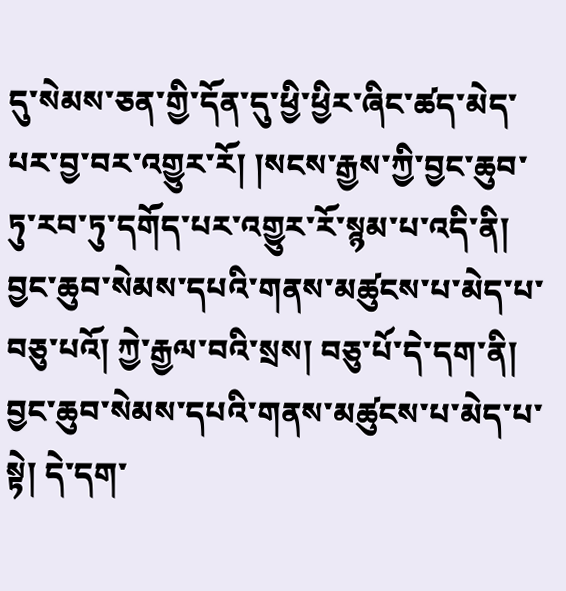དུ་སེམས་ཅན་གྱི་དོན་དུ་ཕྱི་ཕྱིར་ཞིང་ཚད་མེད་པར་བྱ་བར་འགྱུར་རོ། །སངས་རྒྱས་ཀྱི་བྱང་ཆུབ་ཏུ་རབ་ཏུ་དགོད་པར་འགྱུར་རོ་སྙམ་པ་འདི་ནི། བྱང་ཆུབ་སེམས་དཔའི་གནས་མཚུངས་པ་མེད་པ་བཅུ་པའོ། ཀྱེ་རྒྱལ་བའི་སྲས། བཅུ་པོ་དེ་དག་ནི། བྱང་ཆུབ་སེམས་དཔའི་གནས་མཚུངས་པ་མེད་པ་སྟེ། དེ་དག་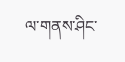ལ་གནས་ཤིང་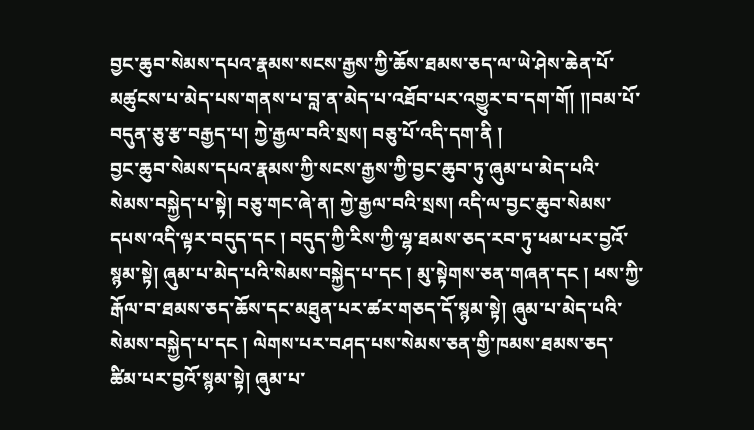བྱང་ཆུབ་སེམས་དཔའ་རྣམས་སངས་རྒྱས་ཀྱི་ཆོས་ཐམས་ཅད་ལ་ཡེ་ཤེས་ཆེན་པོ་མཚུངས་པ་མེད་པས་གནས་པ་བླ་ན་མེད་པ་འཐོབ་པར་འགྱུར་བ་དག་གོ། །།བམ་པོ་བདུན་ཅུ་རྩ་བརྒྱད་པ། ཀྱེ་རྒྱལ་བའི་སྲས། བཅུ་པོ་འདི་དག་ནི །
བྱང་ཆུབ་སེམས་དཔའ་རྣམས་ཀྱི་སངས་རྒྱས་ཀྱི་བྱང་ཆུབ་ཏུ་ཞུམ་པ་མེད་པའི་སེམས་བསྐྱེད་པ་སྟེ། བཅུ་གང་ཞེ་ན། ཀྱེ་རྒྱལ་བའི་སྲས། འདི་ལ་བྱང་ཆུབ་སེམས་དཔས་འདི་ལྟར་བདུད་དང ། བདུད་ཀྱི་རིས་ཀྱི་ལྷ་ཐམས་ཅད་རབ་ཏུ་ཕམ་པར་བྱའོ་སྙམ་སྟེ། ཞུམ་པ་མེད་པའི་སེམས་བསྐྱེད་པ་དང ། མུ་སྟེགས་ཅན་གཞན་དང ། ཕས་ཀྱི་རྒོལ་བ་ཐམས་ཅད་ཆོས་དང་མཐུན་པར་ཚར་གཅད་དོ་སྙམ་སྟེ། ཞུམ་པ་མེད་པའི་སེམས་བསྐྱེད་པ་དང ། ལེགས་པར་བཤད་པས་སེམས་ཅན་གྱི་ཁམས་ཐམས་ཅད་ཚིམ་པར་བྱའོ་སྙམ་སྟེ། ཞུམ་པ་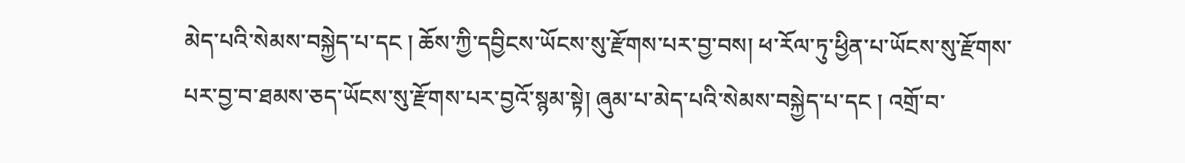མེད་པའི་སེམས་བསྐྱེད་པ་དང ། ཆོས་ཀྱི་དབྱིངས་ཡོངས་སུ་རྫོགས་པར་བྱ་བས། ཕ་རོལ་ཏུ་ཕྱིན་པ་ཡོངས་སུ་རྫོགས་པར་བྱ་བ་ཐམས་ཅད་ཡོངས་སུ་རྫོགས་པར་བྱའོ་སྙམ་སྟེ། ཞུམ་པ་མེད་པའི་སེམས་བསྐྱེད་པ་དང ། འགྲོ་བ་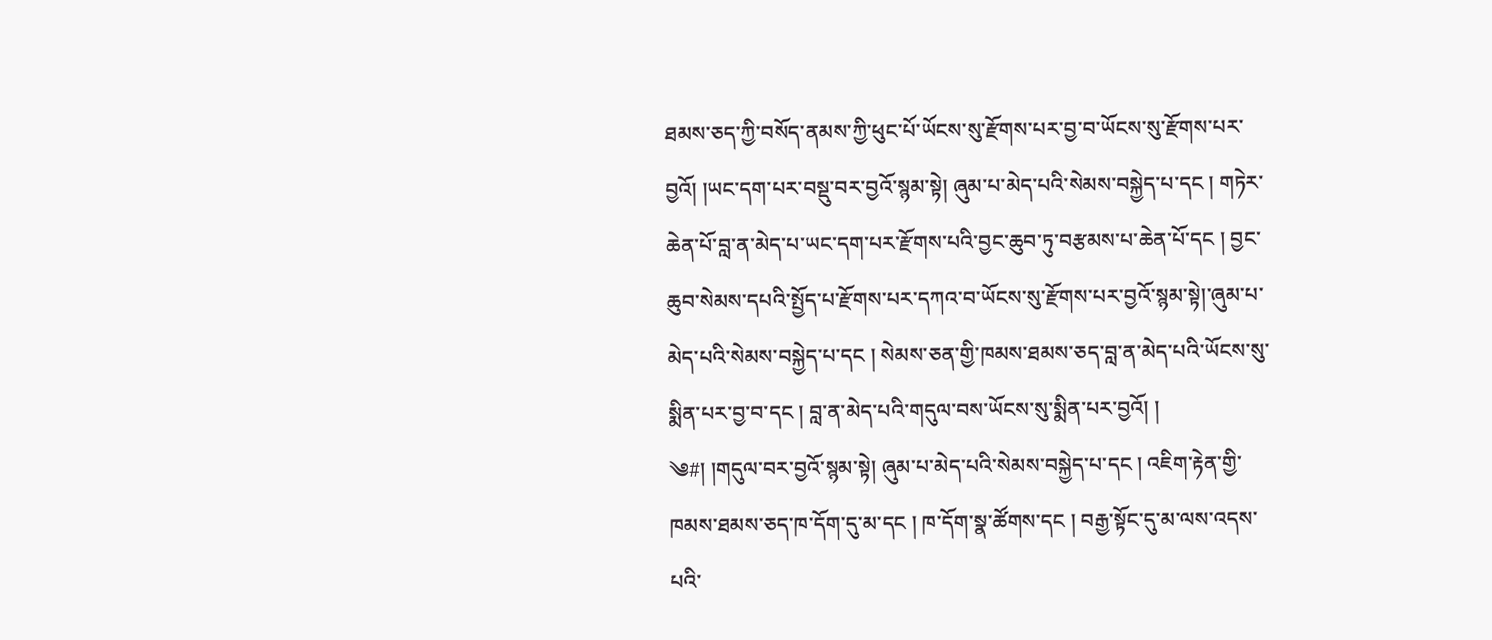ཐམས་ཅད་ཀྱི་བསོད་ནམས་ཀྱི་ཕུང་པོ་ཡོངས་སུ་རྫོགས་པར་བྱ་བ་ཡོངས་སུ་རྫོགས་པར་བྱའོ། །ཡང་དག་པར་བསྡུ་བར་བྱའོ་སྙམ་སྟེ། ཞུམ་པ་མེད་པའི་སེམས་བསྐྱེད་པ་དང ། གཏེར་ཆེན་པོ་བླ་ན་མེད་པ་ཡང་དག་པར་རྫོགས་པའི་བྱང་ཆུབ་ཏུ་བརྩམས་པ་ཆེན་པོ་དང ། བྱང་ཆུབ་སེམས་དཔའི་སྤྱོད་པ་རྫོགས་པར་དཀའ་བ་ཡོངས་སུ་རྫོགས་པར་བྱའོ་སྙམ་སྟེ།་ཞུམ་པ་མེད་པའི་སེམས་བསྐྱེད་པ་དང ། སེམས་ཅན་གྱི་ཁམས་ཐམས་ཅད་བླ་ན་མེད་པའི་ཡོངས་སུ་སྨིན་པར་བྱ་བ་དང ། བླ་ན་མེད་པའི་གདུལ་བས་ཡོངས་སུ་སྨིན་པར་བྱའོ། །
༄#། །གདུལ་བར་བྱའོ་སྙམ་སྟེ། ཞུམ་པ་མེད་པའི་སེམས་བསྐྱེད་པ་དང ། འཇིག་རྟེན་གྱི་ཁམས་ཐམས་ཅད་ཁ་དོག་དུ་མ་དང ། ཁ་དོག་སྣ་ཚོགས་དང ། བརྒྱ་སྟོང་དུ་མ་ལས་འདས་པའི་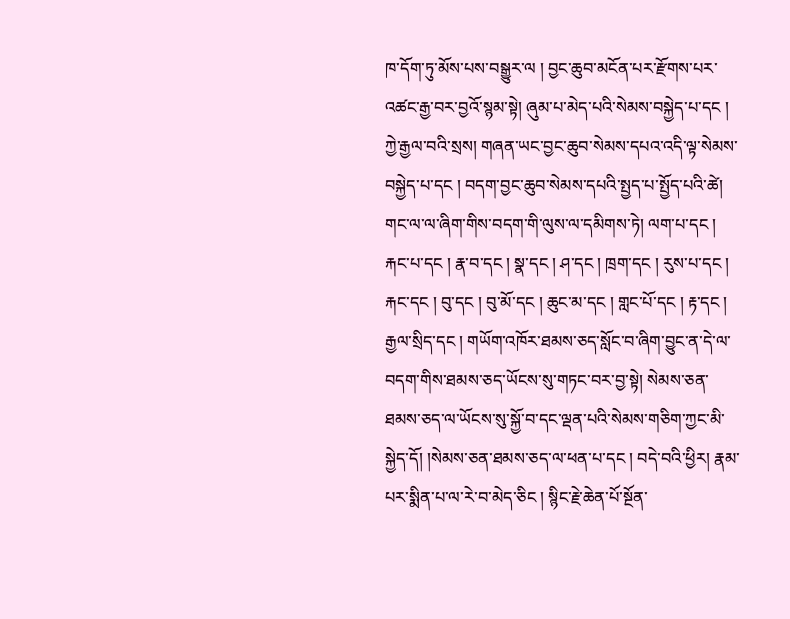ཁ་དོག་ཏུ་མོས་པས་བསྒྱུར་ལ ། བྱང་ཆུབ་མངོན་པར་རྫོགས་པར་འཚང་རྒྱ་བར་བྱའོ་སྙམ་སྟེ། ཞུམ་པ་མེད་པའི་སེམས་བསྐྱེད་པ་དང ། ཀྱེ་རྒྱལ་བའི་སྲས། གཞན་ཡང་བྱང་ཆུབ་སེམས་དཔའ་འདི་ལྟ་སེམས་བསྐྱེད་པ་དང ། བདག་བྱང་ཆུབ་སེམས་དཔའི་སྤྱད་པ་སྤྱོད་པའི་ཚེ། གང་ལ་ལ་ཞིག་གིས་བདག་གི་ལུས་ལ་དམིགས་ཏེ། ལག་པ་དང ། རྐང་པ་དང ། རྣ་བ་དང ། སྣ་དང ། ཤ་དང ། ཁྲག་དང ། རུས་པ་དང ། རྐང་དང ། བུ་དང ། བུ་མོ་དང ། ཆུང་མ་དང ། གླང་པོ་དང ། རྟ་དང ། རྒྱལ་སྲིད་དང ། གཡོག་འཁོར་ཐམས་ཅད་སློང་བ་ཞིག་བྱུང་ན་དེ་ལ་བདག་གིས་ཐམས་ཅད་ཡོངས་སུ་གཏང་བར་བྱ་སྟེ། སེམས་ཅན་ཐམས་ཅད་ལ་ཡོངས་སུ་སྐྱོ་བ་དང་ལྡན་པའི་སེམས་གཅིག་ཀྱང་མི་སྐྱེད་དོ། །སེམས་ཅན་ཐམས་ཅད་ལ་ཕན་པ་དང ། བདེ་བའི་ཕྱིར། རྣམ་པར་སྨིན་པ་ལ་རེ་བ་མེད་ཅིང ། སྙིང་རྗེ་ཆེན་པོ་སྔོན་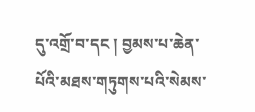དུ་འགྲོ་བ་དང ། བྱམས་པ་ཆེན་པོའི་མཐས་གཏུགས་པའི་སེམས་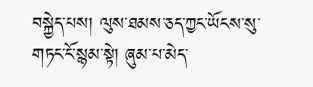བསྐྱེད་པས། ལུས་ཐམས་ཅད་ཀྱང་ཡོངས་སུ་གཏང་ངོ་སྙམ་སྟེ། ཞུམ་པ་མེད་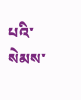པའི་སེམས་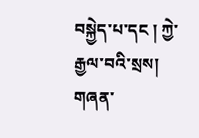བསྐྱེད་པ་དང ། ཀྱེ་རྒྱལ་བའི་སྲས། གཞན་